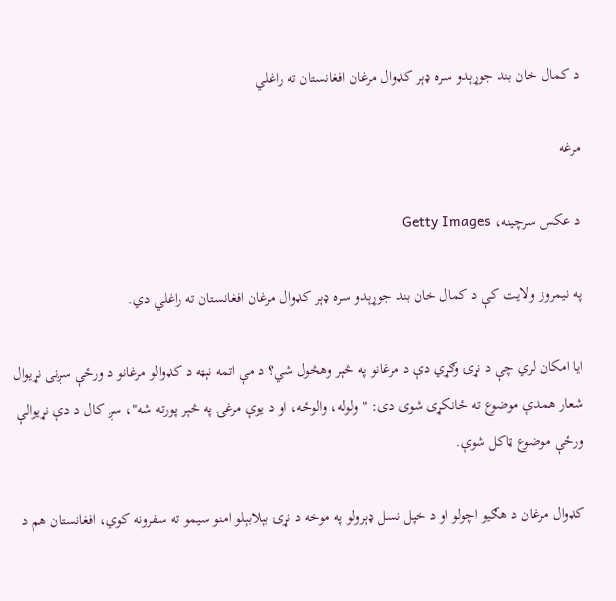د کمال خان بند جوړېدو سره ډېر کډوال مرغان افغانستان ته راغلي

مرغه

د عکس سرچینه، Getty Images

په نیمروز ولایت کې د کمال خان بند جوړېدو سره ډېر کډوال مرغان افغانستان ته راغلي دي.

ایا امکان لري چې د نړۍ وګړي دې د مرغانو په څېر وهڅول شي؟ د مې اتمه نېټه د کډوالو مرغانو د ورځې سږنی نړیوال شعار همدې موضوع ته ځانکړی شوی دی: "ولوله، والوځه، او د یوې مرغۍ په څېر پورته شه"، سږ کال د دې نړیوالې ورځې موضوع ټاکل شوې.

کډوال مرغان د هګیو اچولو او د خپل نسل ډېرولو په موخه د نړۍ بېلابېلو امنو سیمو ته سفرونه کوي، افغانستان هم د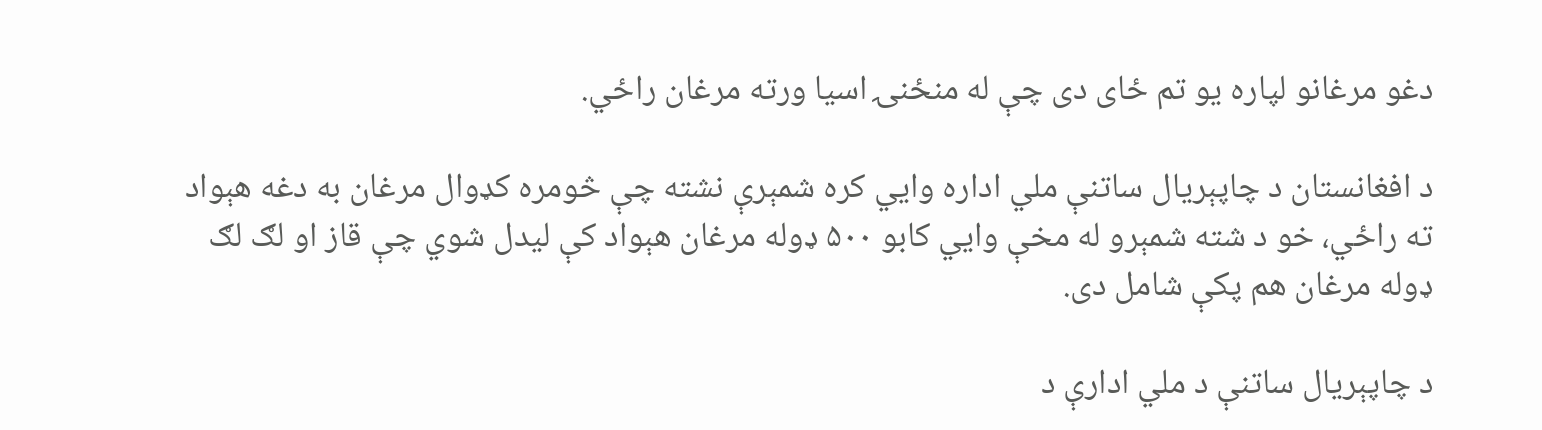دغو مرغانو لپاره یو تم ځای دی چې له منځنۍ اسیا ورته مرغان راځي.

د افغانستان د چاپېریال ساتنې ملي اداره وايي کره شمېرې نشته چې څومره کډوال مرغان به دغه هېواد ته راځي، خو د شته شمېرو له مخې وايي کابو ۵۰۰ ډوله مرغان هېواد کې لیدل شوي چې قاز او لګ لګ ډوله مرغان هم پکې شامل دی.

د چاپېریال ساتنې د ملي ادارې د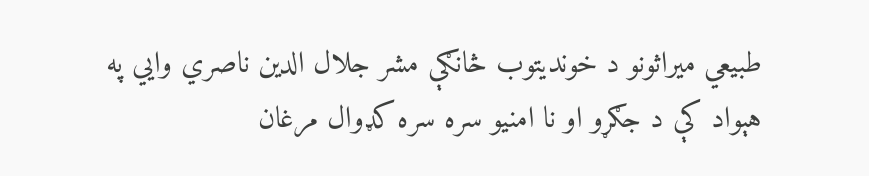طبیعي میراثونو د خوندیتوب څانګې مشر جلال الدین ناصري وايي په هېواد کې د جګړو او نا امنیو سره سره کډوال مرغان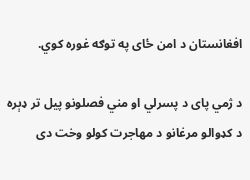افغانستان د امن ځای په توګه غوره کوي.

د ژمي پای د پسرلي او مني فصلونو پیل تر ډېره د کډوالو مرغانو د مهاجرت کولو وخت دی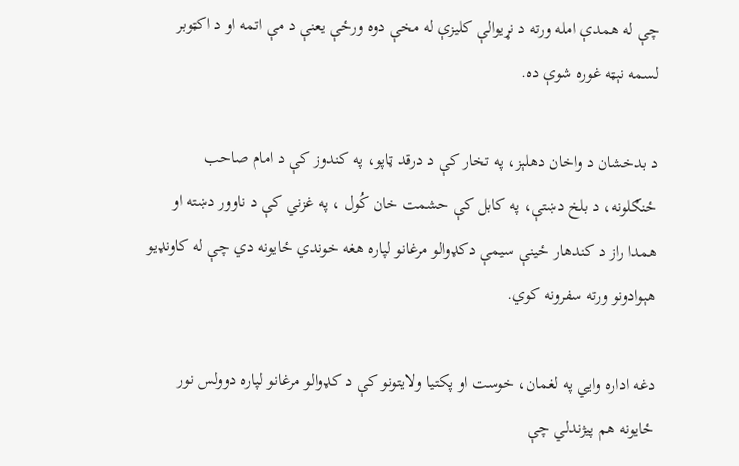چې له همدې امله ورته د نړیوالې کلیزې له مخې دوه ورځې یعنې د مې اتمه او د اکټوبر لسمه نېټه غوره شوې ده.

د بدخشان د واخان دهلېز، په تخار کې د درقد ټاپو، په کندوز کې د امام صاحب ځنګلونه، د بلخ دښتې، په کابل کې حشمت خان کُول ، په غزني کې د ناوور دښته او همدا راز د کندهار ځینې سیمې دکډوالو مرغانو لپاره هغه خوندي ځایونه دي چې له کاونډیو هېوادونو ورته سفرونه کوي.

دغه اداره وايي په لغمان، خوست او پکتیا ولایتونو کې د کډوالو مرغانو لپاره دوولس نور ځایونه هم پیژندلي چې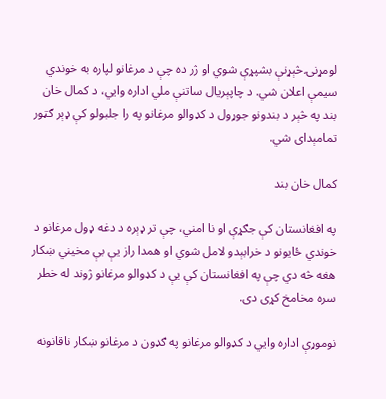لومړنۍ څېړنې بشپړې شوي او ژر ده چې د مرغانو لپاره به خوندي سیمې اعلان شي. د چاپېریال ساتنې ملي اداره وايي، د کمال خان بند په څېر د بندونو جوړول د کډوالو مرغانو په را جلبولو کې ډېر ګټور تمامېدای شي.

کمال خان بند

په افغانستان کې جګړې او نا امني، چې تر ډېره د دغه ډول مرغانو د خوندي ځایونو د خرابېدو لامل شوي او همدا راز یې بې مخیني ښکار هغه څه دي چې په افغانستان کې یې د کډوالو مرغانو ژوند له خطر سره مخامخ کړی دی.

نوموړې اداره وايي د کډوالو مرغانو په ګډون د مرغانو ښکار ناقانونه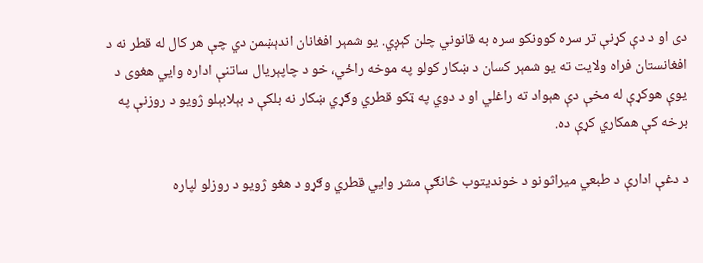دی او د دې کړنې تر سره کوونکو سره به قانوني چلن کېږي. یو شمېر افغانان اندېښمن دي چې هر کال له قطر نه د افغانستان فراه ولایت ته یو شمېر کسان د ښکار کولو په موخه راځي، خو د چاپېریال ساتنې اداره وايي هغوی د یوې هوکړې له مخې دې هېواد ته راغلي او د دوي په ټکو قطري وګړي ښکار نه بلکې د بېلابېلو ژویو د روزنې په برخه کې همکاري کړې ده.

د دغې ادارې د طبعي میراثونو د خوندیتوب څانګې مشر وايي قطري وګړو د هغو ژویو د روزلو لپاره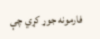فارمونه جوړ کړي چې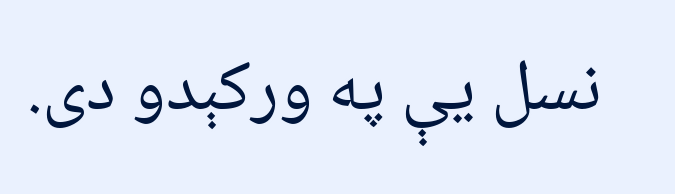نسل یې په ورکېدو دی.